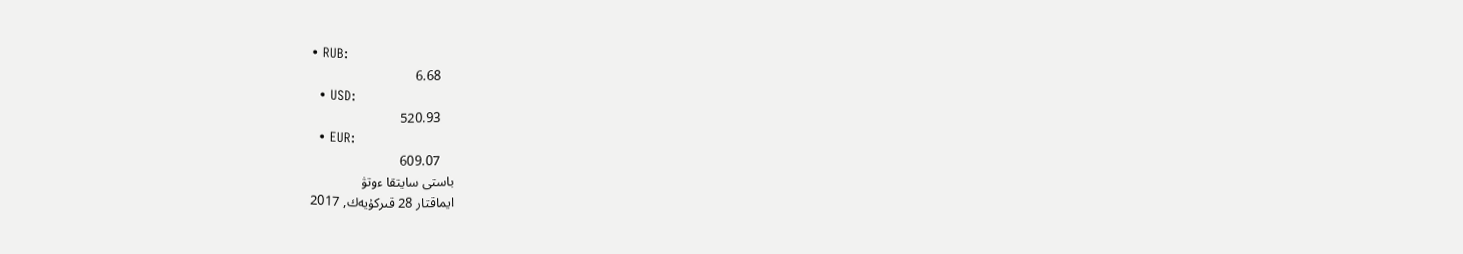• RUB:
    6.68
  • USD:
    520.93
  • EUR:
    609.07
باستى سايتقا ءوتۋ
ايماقتار 28 قىركۇيەك, 2017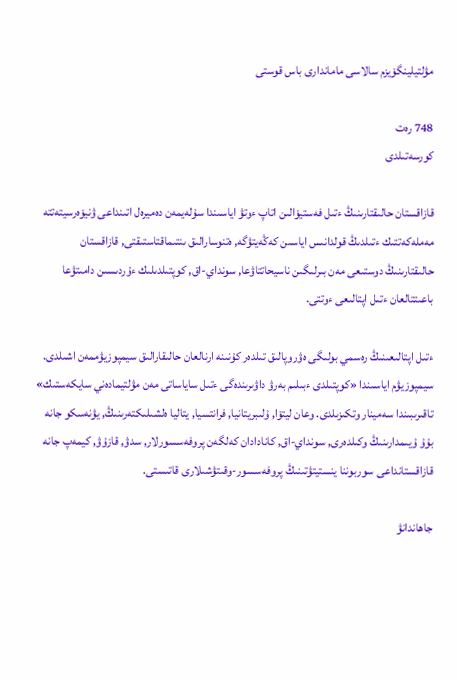مۋلتيلينگۆيزم سالاسى ماماندارى باس قوستى

748 رەت
كورسەتىلدى

قازاقستان حالىقتارىنىڭ ءتىل فەستيۆالىن اتاپ ءوتۋ اياسىندا سۇلەيمەن دەميرەل اتىنداعى ۋنيۆەرسيتەتتە مەملەكەتتىك ءتىلدىڭ قولدانىس اياسىن كەڭەيتۋگە, ەتنوسارالىق ىنتىماقتاستىقتى, قازاقستان حالىقتارىنىڭ دوستىعى مەن بىرلىگىن ناسيحاتتاۋعا, سونداي-اق, كوپتىلدىلىك ءۇردىسىن دامىتۋعا باعىتتالعان ءتىل اپتالىعى ءوتتى.

ءتىل اپتالىعىنىڭ رەسمي بولىگى ەۋروپالىق تىلدەر كۇنىنە ارنالعان حالىقارالىق سيمپوزيۋممەن اشىلدى. سيمپوزيۋم اياسىندا «كوپتىلدى ءبىلىم بەرۋ داۋىرىندەگى ءتىل ساياساتى مەن مۋلتيمادەني سايكەستىك» تاقىرىبىندا سەمينار وتكىزىلدى. وعان ليتۆا, ۇلىبريتانيا, فرانتسيا, يتاليا ەلشىلىكتەرىنىڭ, يۋنەسكو جانە بۇۇ ۇيىمدارىنىڭ وكىلدەرى, سونداي-اق, كانادادان كەلگەن پروفەسسورلار, سدۋ, قازۇۋ, كيمەپ جانە قازاقستانداعى سوربوننا ينستيتۋتىنىڭ پروفەسسور-وقىتۋشىلارى قاتىستى.

جاھاندانۋ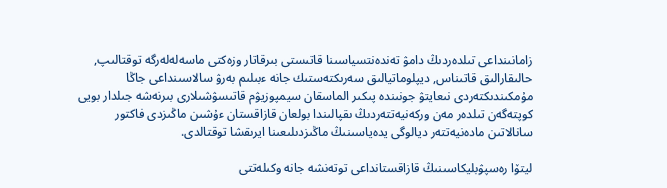زامانىنداعى تىلدەردىڭ دامۋ تەندەنتسياسىنا قاتىستى بىرقاتار وزەكتى ماسەلەلەرگە توقتالىپ, حالىقارالىق قاتىناس, ديپلوماتيالىق سەرىكتەستىك جانە ءبىلىم بەرۋ سالاسىنداعى جاڭا مۇمكىندىكتەردى نىعايتۋ جونىندە پىكىر الماسقان سيمپوزيۋم قاتىسۋشىلارى بىرنەشە جىلدار بويى كوپتەگەن تىلدەر مەن وركەنيەتتەردىڭ ىقپالىندا بولعان قازاقستان ءۇشىن ماڭىزدى فاكتور سانالاتىن مادەنيەتتەر ديالوگى يدەياسىنىڭ ماڭىزدىلىعىنا ايرىقشا توقتالدى.

ليتۆا رەسپۋبليكاسىنىڭ قازاقستانداعى توتەنشە جانە وكىلەتتى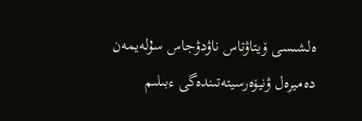ەلشىسى ۆيتاۋتاس ناۋدۋجاس سۇلەيمەن دەميرەل ۋنيۆەرسيتەتىندەگى ءبىلىم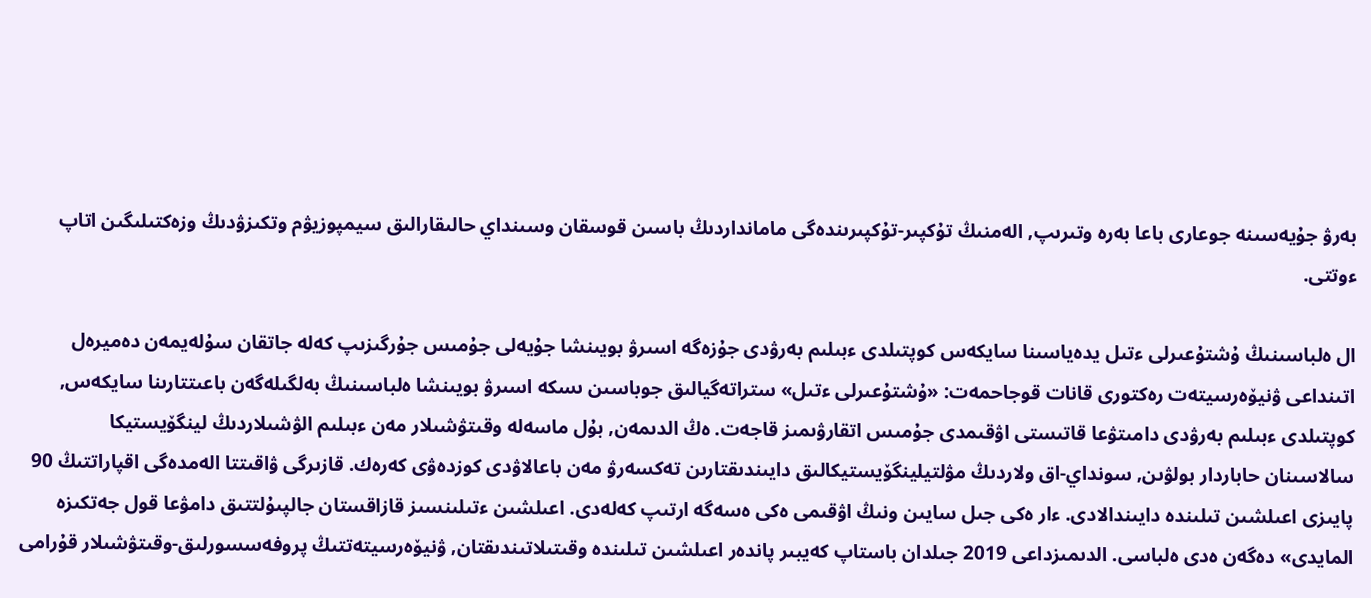بەرۋ جۇيەسىنە جوعارى باعا بەرە وتىرىپ, الەمنىڭ تۇكپىر-تۇكپىرىندەگى مامانداردىڭ باسىن قوسقان وسىنداي حالىقارالىق سيمپوزيۋم وتكىزۋدىڭ وزەكتىلىگىن اتاپ ءوتتى.

ال ەلباسىنىڭ ۇشتۇعىرلى ءتىل يدەياسىنا سايكەس كوپتىلدى ءبىلىم بەرۋدى جۇزەگە اسىرۋ بويىنشا جۇيەلى جۇمىس جۇرگىزىپ كەلە جاتقان سۇلەيمەن دەميرەل اتىنداعى ۋنيۆەرسيتەت رەكتورى قانات قوجاحمەت: «ۇشتۇعىرلى ءتىل» ستراتەگيالىق جوباسىن ىسكە اسىرۋ بويىنشا ەلباسىنىڭ بەلگىلەگەن باعىتتارىنا سايكەس, كوپتىلدى ءبىلىم بەرۋدى دامىتۋعا قاتىستى اۋقىمدى جۇمىس اتقارۋىمىز قاجەت. ەڭ الدىمەن, بۇل ماسەلە وقىتۋشىلار مەن ءبىلىم الۋشىلاردىڭ لينگۆيستيكا سالاسىنان حاباردار بولۋىن, سونداي-اق ولاردىڭ مۋلتيلينگۆيستيكالىق دايىندىقتارىن تەكسەرۋ مەن باعالاۋدى كوزدەۋى كەرەك. قازىرگى ۋاقىتتا الەمدەگى اقپاراتتىڭ 90 پايىزى اعىلشىن تىلىندە دايىندالادى. ءار ەكى جىل سايىن ونىڭ اۋقىمى ەكى ەسەگە ارتىپ كەلەدى. اعىلشىن ءتىلىنسىز قازاقستان جالپىۇلتتىق دامۋعا قول جەتكىزە المايدى» دەگەن ەدى ەلباسى. الدىمىزداعى 2019 جىلدان باستاپ كەيبىر پاندەر اعىلشىن تىلىندە وقىتىلاتىندىقتان, ۋنيۆەرسيتەتتىڭ پروفەسسورلىق-وقىتۋشىلار قۇرامى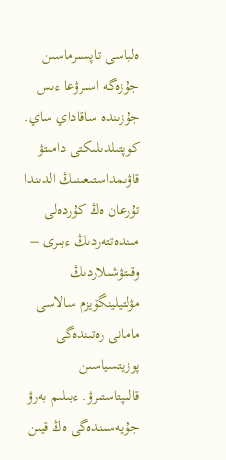ەلباسى تاپسىرماسىن جۇزەگە اسىرۋعا ءىس جۇزىندە ساقاداي ساي. كوپتىلدىلىكتى دامىتۋ قاۋىمداستىعىنىڭ الدىندا تۇرعان ەڭ كۇردەلى مىندەتتەردىڭ ءبىرى – وقىتۋشىلاردىڭ مۋلتيلينگۆيزم سالاسى مامانى رەتىندەگى پوزيتسياسىن قالىپتاستىرۋ. ءبىلىم بەرۋ جۇيەسىندەگى ەڭ قيىن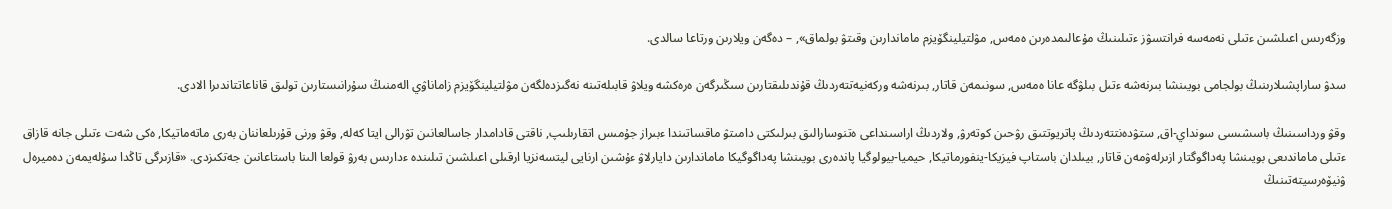وزگەرىس اعىلشىن ءتىلى نەمەسە فرانتسۋز ءتىلىنىڭ مۇعالىمدەرىن ەمەس, مۋلتيلينگۆيزم ماماندارىن وقىتۋ بولماق», – دەگەن ويلارىن ورتاعا سالدى.

سدۋ ساراپشىلارىنىڭ بولجامى بويىنشا بىرنەشە ءتىل بىلۋگە عانا ەمەس, سونىمەن قاتار, بىرنەشە وركەنيەتتەردىڭ قۇندىلىقتارىن سىڭىرگەن ەرەكشە ويلاۋ قابىلەتىنە نەگىزدەلگەن مۋلتيلينگۆيزم زاماناۋي الەمنىڭ سۇرانىستارىن تولىق قاناعاتتاندىرا الادى.

وقۋ ورداسىنىڭ باسشىسى سونداي-اق, ستۋدەنتتەردىڭ پاتريوتتىق رۋحىن كوتەرۋ, ولاردىڭ اراسىنداعى ەتنوسارالىق بىرلىكتى دامىتۋ ماقساتىندا ءبىراز جۇمىس اتقارىلىپ, ناقتى قادامدار جاسالعانىن تۋرالى ايتا كەلە, وقۋ ورنى قۇرىلعاننان بەرى ماتەماتيكا, ەكى شەت ءتىلى جانە قازاق ءتىلى ماماندىعى بويىنشا پەداگوگتار ازىرلەۋمەن قاتار, بيىلدان باستاپ فيزيكا-ينفورماتيكا, حيميا-بيولوگيا پاندەرى بويىنشا پەداگوگيكا ماماندارىن دايارلاۋ ءۇشىن ارنايى ليتسەنزيا ارقىلى اعىلشىن تىلىندە ءدارىس بەرۋ قولعا الىنا باستاعانىن جەتكىزدى. «قازىرگى تاڭدا سۇلەيمەن دەميرەل ۋنيۆەرسيتەتىنىڭ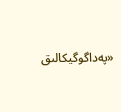«پەداگوگيكالىق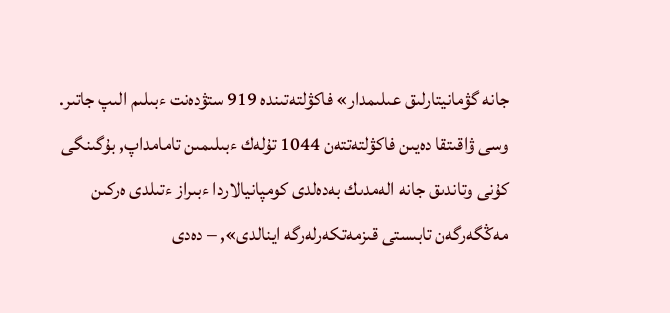جانە گۋمانيتارلىق عىلىمدار» فاكۋلتەتىندە 919 ستۋدەنت ءبىلىم الىپ جاتىر. وسى ۋاقىتقا دەيىن فاكۋلتەتتەن 1044 تۇلەك ءبىلىمىن تامامداپ, بۇگىنگى كۇنى وتاندىق جانە الەمدىك بەدەلدى كومپانيالاردا ءبىراز ءتىلدى ەركىن مەڭگەرگەن تابىستى قىزمەتكەرلەرگە اينالدى», – دەدى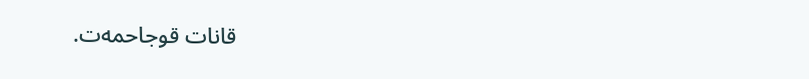قانات قوجاحمەت.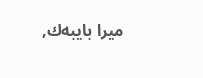ميرا بايبەك,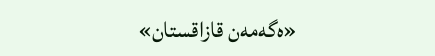«ەگەمەن قازاقستان»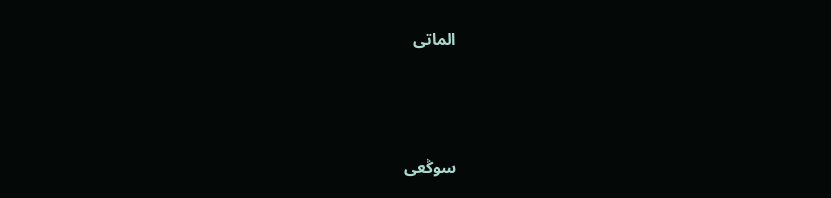الماتى



سوڭعى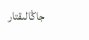جاڭالىقتار